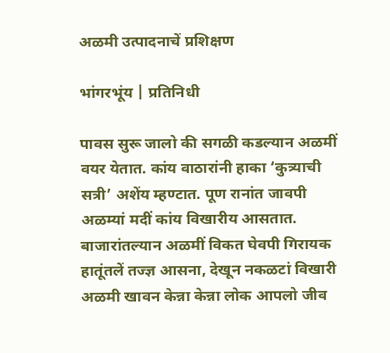अळमी उत्पादनाचें प्रशिक्षण

भांगरभूंय | प्रतिनिधी

पावस सुरू जालो की सगळी कडल्यान अळमीं वयर येतात. कांय वाठारांनी हाका ‘कुत्र्याची सत्री’ अशेंय म्हण्टात. पूण रानांत जावपी अळम्यां मदीं कांय विखारीय आसतात. बाजारांतल्यान अळमीं विकत घेवपी गिरायक हातूंतलें तज्ज्ञ आसना, देखून नकळटां विखारी अळमी खावन केन्ना केन्ना लोक आपलो जीव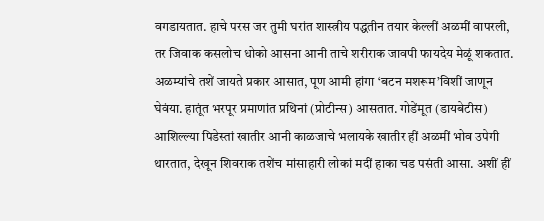वगडायतात. हाचे परस जर तुमी घरांत शास्त्रीय पद्धतीन तयार केल्लीं अळमीं वापरली, तर जिवाक कसलोच धोको आसना आनी ताचे शरीराक जावपी फायदेय मेळूं शकतात.
अळम्यांचे तशें जायते प्रकार आसात, पूण आमी हांगा ‘बटन मशरूम’विशीं जाणून घेवंया. हातूंत भरपूर प्रमाणांत प्रथिनां (प्रोटीन्स) आसतात. गोडेंमूत (डायबेटीस) आशिल्ल्या पिडेस्तां खातीर आनी काळजाचे भलायके खातीर हीं अळमीं भोव उपेगी थारतात, देखून शिवराक तशेंच मांसाहारी लोकां मदीं हाका चड पसंती आसा. अशीं हीं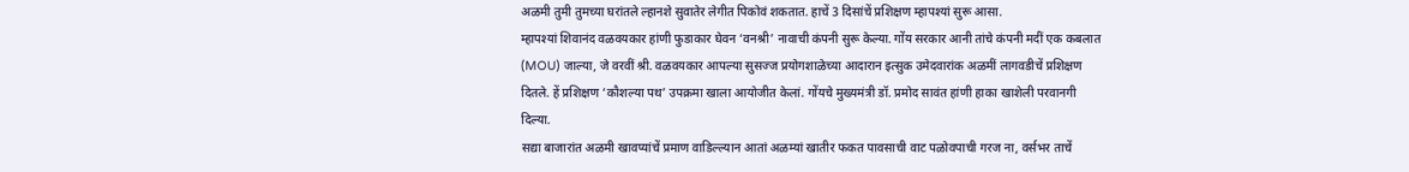अळमी तुमी तुमच्या घरांतले ल्हानशे सुवातेर लेगीत पिकोवं शकतात. हाचें 3 दिसांचें प्रशिक्षण म्हापश्यां सुरू आसा.
म्हापश्यां शिवानंद वळवयकार हांणी फुडाकार घेवन ‘वनश्री’ नावाची कंपनी सुरू केल्या. गोंय सरकार आनी तांचे कंपनी मदीं एक कबलात (MOU) जाल्या, जे वरवीं श्री. वळवयकार आपल्या सुसज्ज प्रयोगशाळेच्या आदारान इत्सुक उमेदवारांक अळमीं लागवडीचें प्रशिक्षण दितले. हें प्रशिक्षण ‘कौशल्या पथ’ उपक्रमा खाला आयोजीत केलां. गोंयचे मुख्यमंत्री डॉ. प्रमोद सावंत हांणी हाका खाशेली परवानगी दिल्या.
सद्या बाजारांत अळमी खावप्यांचें प्रमाण वाडिल्ल्यान आतां अळम्यां खातीर फकत पावसाची वाट पळोवपाची गरज ना, वर्सभर ताचें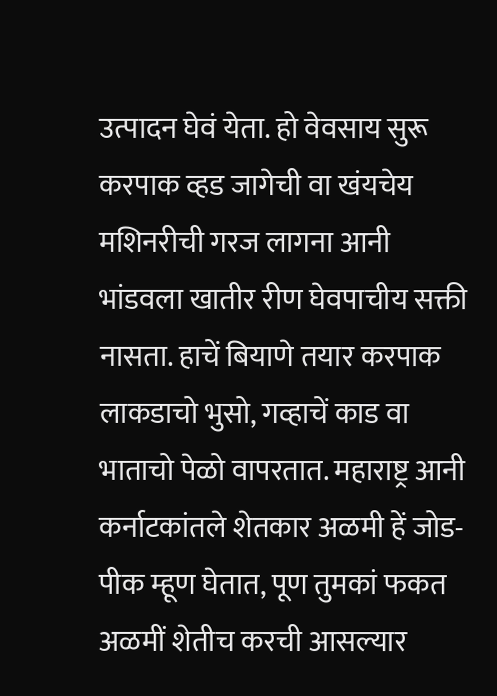उत्पादन घेवं येता. हो वेवसाय सुरू करपाक व्हड जागेची वा खंयचेय मशिनरीची गरज लागना आनी भांडवला खातीर रीण घेवपाचीय सक्ती नासता. हाचें बियाणे तयार करपाक लाकडाचो भुसो, गव्हाचें काड वा भाताचो पेळो वापरतात. महाराष्ट्र आनी कर्नाटकांतले शेतकार अळमी हें जोड- पीक म्हूण घेतात, पूण तुमकां फकत अळमीं शेतीच करची आसल्यार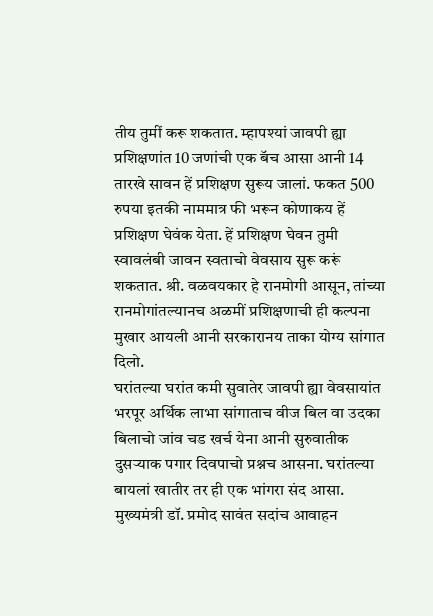तीय तुमीं करू शकतात. म्हापश्यां जावपी ह्या प्रशिक्षणांत 10 जणांची एक बॅच आसा आनी 14 तारखे सावन हें प्रशिक्षण सुरूय जालां. फकत 500 रुपया इतकी नाममात्र फी भरून कोणाकय हें प्रशिक्षण घेवंक येता. हें प्रशिक्षण घेवन तुमी स्वावलंबी जावन स्वताचो वेवसाय सुरू करूं शकतात. श्री. वळवयकार हे रानमोगी आसून, तांच्या रानमोगांतल्यानच अळमीं प्रशिक्षणाची ही कल्पना मुखार आयली आनी सरकारानय ताका योग्य सांगात दिलो.
घरांतल्या घरांत कमी सुवातेर जावपी ह्या वेवसायांत भरपूर अर्थिक लाभा सांगाताच वीज बिल वा उदका बिलाचो जांव चड खर्च येना आनी सुरुवातीक दुसऱ्याक पगार दिवपाचो प्रश्नच आसना. घरांतल्या बायलां खातीर तर ही एक भांगरा संद आसा. मुख्यमंत्री डॉ. प्रमोद सावंत सदांच आवाहन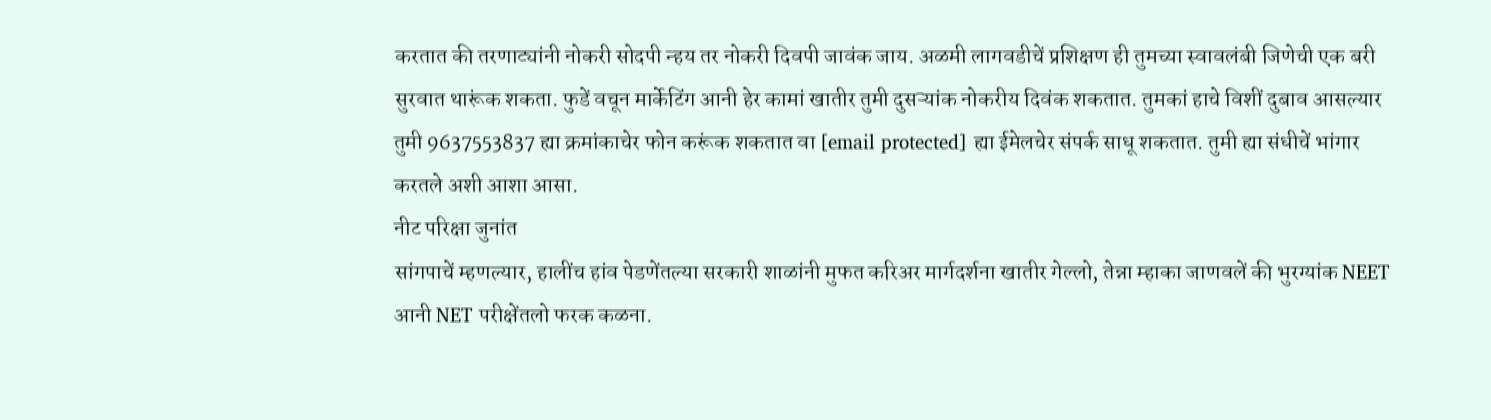करतात की तरणाट्यांनी नोकरी सोदपी न्हय तर नोकरी दिवपी जावंक जाय. अळमी लागवडीचें प्रशिक्षण ही तुमच्या स्वावलंबी जिणेची एक बरी सुरवात थारूंक शकता. फुडें वचून मार्केटिंग आनी हेर कामां खातीर तुमी दुसऱ्यांक नोकरीय दिवंक शकतात. तुमकां हाचे विशीं दुबाव आसल्यार तुमी 9637553837 ह्या क्रमांकाचेर फोन करूंक शकतात वा [email protected] ह्या ईमेलचेर संपर्क साधू शकतात. तुमी ह्या संधीचें भांगार करतले अशी आशा आसा.
नीट परिक्षा जुनांत
सांगपाचें म्हणल्यार, हालींच हांव पेडणेंतल्या सरकारी शाळांनी मुफत करिअर मार्गदर्शना खातीर गेल्लो, तेन्ना म्हाका जाणवलें की भुरग्यांक NEET आनी NET परीक्षेंतलो फरक कळना.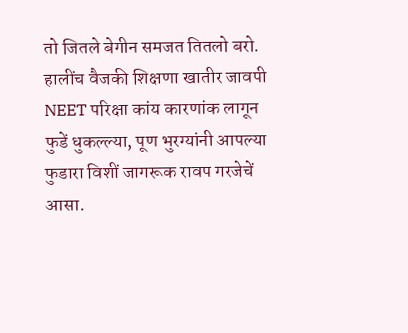तो जितले बेगीन समजत तितलो बरो. हालींच वैजकी शिक्षणा खातीर जावपी NEET परिक्षा कांय कारणांक लागून फुडें धुकल्ल्या, पूण भुरग्यांनी आपल्या फुडारा विशीं जागरूक रावप गरजेचें आसा.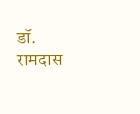डॉ. रामदास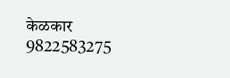केळकार
9822583275